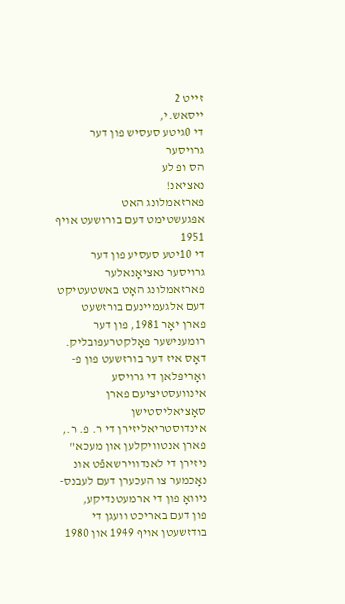זייט 2
ייסאש.י,
די 0גיטע סעסיש פון דער גרויסער
הס ופ לע
נאציאנ!
פארזאמלונג האט
אפּגעשטימט דעם בורושעט אויף 1951
די 10יטע סעסיע פון דער גרויסער נאציאָנאלער פארזאמלונג האָט באשטעטיקט דעם אלגעמיינעם בורזשעט פארן יאָר 1981, פון דער רומענישער פאָלקטרעפּובליק. דאָס איז דער בורזשעט פון פ-ואָריפּלאן די גרויסע אינוועסטיציעם פארן סאָציאליסטישן אינדוסטריאליזירן די ר. פ. ר., פארן אנטוויקלען און מעכא" ניזירן די לאנדווירשאפֿט אונ נאָכמער צו העכערן דעם לעבנס-ניוואָ פון די ארמעטנדיקע,
פון דעם באריכט וועגן די בודזשעטן אויף 1949 און 1980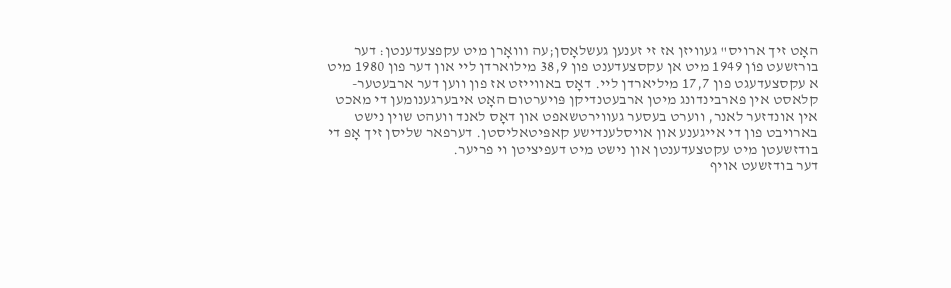האָט זיך ארויס" געוויזן אז זי זענען געשלאָסן;עה װואָרן מיט עקפצעדענטן: דער בורזשעט פוֹן 1949 מיט אן עקסצעדענט פון 38,9 מילוארדן ליי און דער פון 1980 מיט א עקסצעדעגט פון 17,7 מיליארדן ליי. דאָס באווייזט אז פון ווען דער ארבעטער-קלאסט אין פארבינדונג מיטן ארבעטנדיקן פּויערטום האָט איבערגענומען די מאכט אין אונדזער לאנר, ווערט בעסער געווירטשאפט און דאָס לאנד וועהט שוין נישט בארויבט פון די אייגענע און אויסלענדישע קאפּיטאליסטן. דערפאר שליסן זיך אָפּ די בודזשעטן מיט עקטצעדענטן און נישט מיט דעפיציטן וי פריער.
דער בודזשעט אויף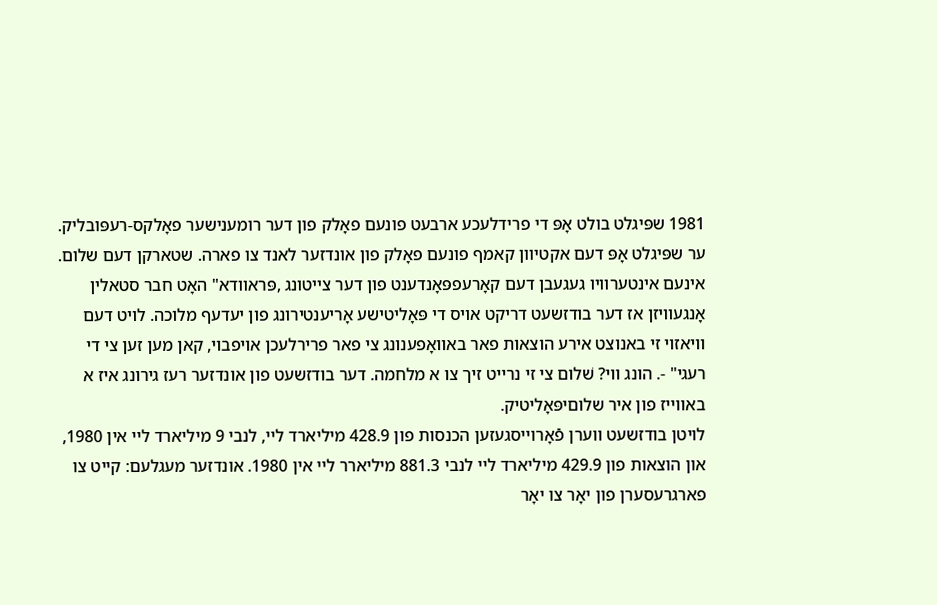1981 שפּיגלט בולט אָפּ די פרידלעכע ארבעט פונעם פאָלק פון דער רומענישער פאָלקס-רעפּובליק. ער שפּיגלט אָפּ דעם אקטיוון קאמף פונעם פאָלק פון אונדזער לאנד צו פארה. שטארקן דעם שלום. אינעם אינטערוויו געגעבן דעם קאָרעפפּאָנדענט פון דער צייטונג ,פּראוודא" האָט חבר סטאלין אָנגעוויזן אז דער בודזשעט דריקט אויס די פּאָליטישע אָריענטירונג פון יעדעף מלוכה. לויט דעם וויאזוי זי באנוצט אירע הוצאות פאר באוואָפענונג צי פאר פרירלעכן אויפבוי, קאן מען זען צי די רעגי" -. הונג ווי? שׁלום צי זי נרייט זיך צו א מלחמה. דער בודזשעט פון אונדזער רעז גירונג איז א באווייז פון איר שלוםיפּאָליטיק.
לויטן בודזשעט ווערן פֿאָרױיסגעזען הכנסות פון 428.9 מיליארד ליי, לנבי 9 מיליארד ליי אין 1980, און הוצאות פון 429.9 מיליארד ליי לנבי 881.3 מיליארר ליי אין 1980. אונדזער מעגלעם: קייט צו פארגרעסערן פון יאָר צו יאָר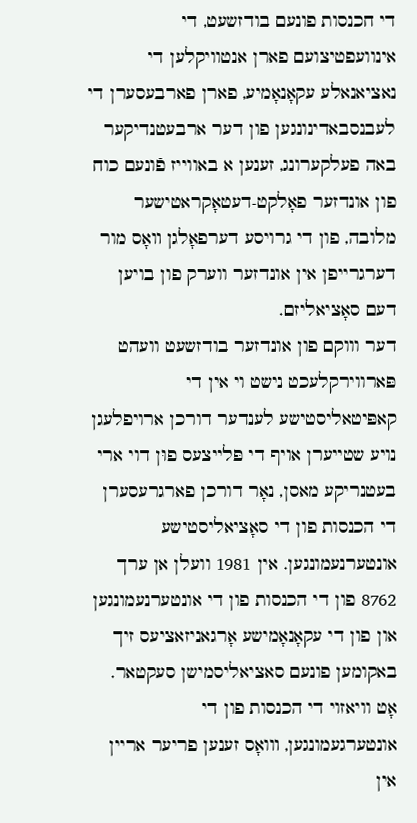די חכנסות פונעם בודזשעט, די אינוועפטיצועם פארן אנטוויקלען די נאציאנאלע עקאָנאָמיע, פארן פארבעסערן די לעבנסבאדינונגען פון דער ארבעטנדיקער באה פעלקערונג, זענען א באווייז פֿונעם כוח פון אונדזער פאָלקט-דעטאָקראטישער מלובה, פון די גרויסע דערפאָלגן װאָס מור דערגרייפן אין אונדזער ווערק פון בויען דעם סאָציאליזם.
דער וווקם פון אונדזער בודזשעט וועהט פּארווירקלעכט נישט וי אין די קאפּיטאליסטישע לענדער דורכן ארויפלעגן נויע שטייערן אויף די פּלייצעס פוּן דוי ארי בעטנריקע מאסן, נאָר דורכן פארגרעסערן די הכנסות פון די סאָציאליסטישע אונטערנעמונגען. אין 1981 וועלן אן ערך 8762 פון די הכנסות פון די אונטערנעמונגען און פון די עקאָנאָמישע אָרגאניזאציעס זיך באקומען פונעם סאציאליסמישן סעקטאר. אָט וויאזוי די הכנסות פון די אונטערגעמונגען, װואָס זענען פריער אריין אין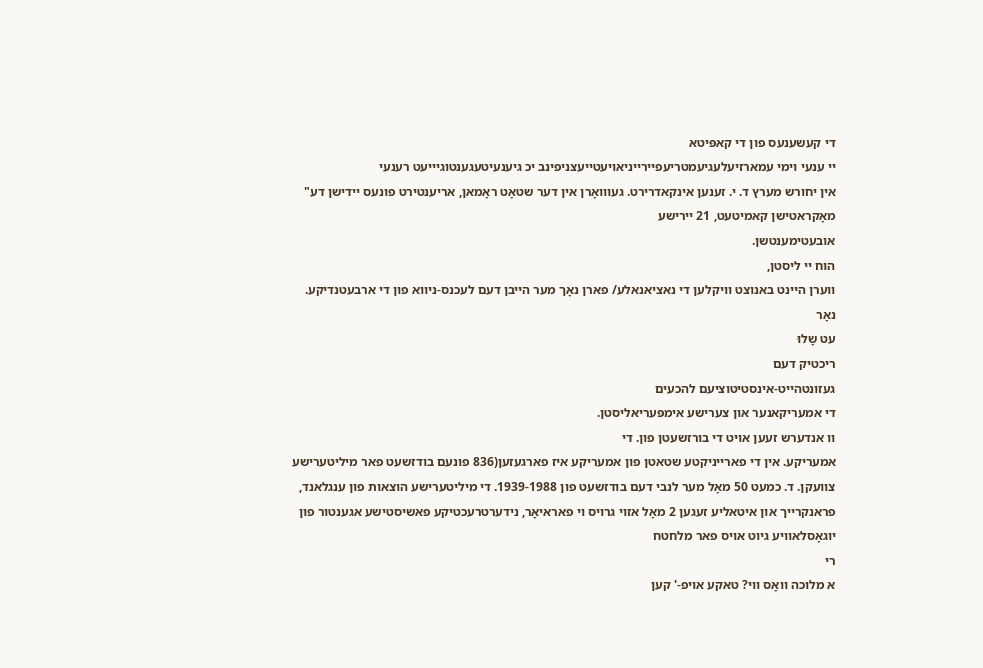די קעשענעס פון די קאפּיטא
יי ענעי וימי עמארזיעלעגיעמטריעפיירייניאויעטייעצניפינב יכ גיענעיטעגענטוגיייעט רענעי
אין יחורש מערץ ד. י. זענען אינקאדרירט. געװואָרן אין דער שטאָט ראָמאן, אריענטירט פונעס יידישן דע" מאָקראטישן קאמיטעט, 21 יירישע
אובעטימענטשן.
הוח יי ליסטן,
ווערן היינט באנוצט וויקלען די נאציאנאלע/ פארן נאָך מער הייבן דעם לעכנס-ניווא פון די ארבעטנדיקע.
נאָר
עט שָלוּ
ריכטיק דעם
געזונטהייט-אינסטיטוציעם להכעים
די אמעריקאנער און צערישע אימפּעריאליסטן.
וו אנדערש זעען אויט די בורזשעטן פון. די
אמעריקע. אין די פארייניקטע שטאטן פון אמעריקע איז פארגעזען(836 פונעם בודזשעט פאר מיליטערישע צוועקן. ד. כמעט 50 מאָל מער לנבי דעם בודזשעט פון 1939-1988. די מיליטערישע הוצאות פון ענגלאנד, פראנקרייך און איטאליע זעגען 2 מאָל אזוי גרויס וי פאראיאָר, נידערטרעכטיקע פאשיסטישע אגענטור פון יוגאָסלאוויע גיוט אויס פאר מלחטח
רי
א מלוכה װאָס ווי? טאקע אויפ-' קען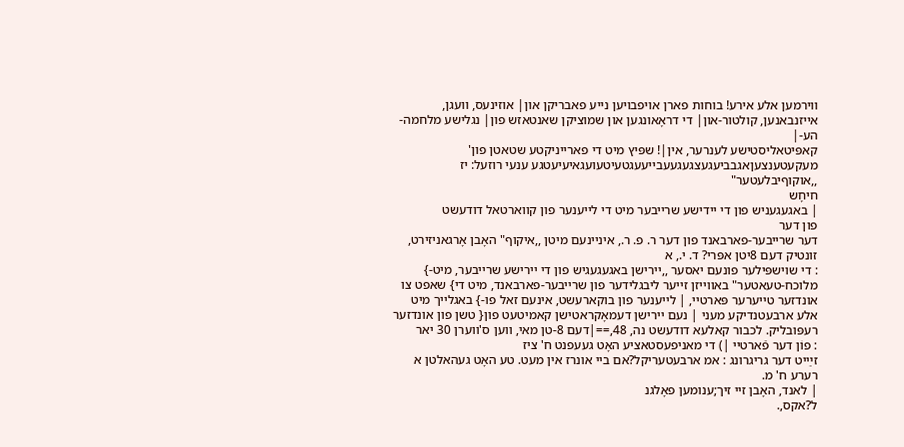ווירמען אלע אירע! בוחות פארן אויפבויען נייע פאבריקן און| אוזינעס, וועגן, אייזנבאנען, קולטור-און| די דראָאונגען און שמוציקן שאנטאזש פון| נגלישע מלחמה-הע-|
קאפּיטאליסטישע לענרער, אין|! שפּיץ מיט די פארייניקטע שטאטן פון'
מעקעטענצעןאגבביעגעצגעגעעבייעעגטעיטעועגאיעיעטגע ענעי רוזעל: יז
,,אוקוףיבלעטער"
חיחָש
| באגעגעניש פון די יידישע שרייבער מיט די לייענער פון קווארטאל דודעשט
פון דער
דער שרייבער-פארבאנד פון דער ר. פ. ר., איניינעם מיטן ,,איקוף" האָבן אָרגאניזירט, זונטיק דעם 8יטן אפּרי? ד. י., א
: די שוישפּילער פונעם יאסער ,,יירישן באגעגעגיש פון די יירישע שרייבער, מיט-} מלוכח-טעאטער" באווייזן זייער ליבגלידער פון שרייבער-פארבאנד, מיט די} שאפט צו אונדזער טייערער פּארטיי, | לייענער פון בוקארעשט, אינעם זאל פו-} באגלייך מיט אלע ארבעטנדיקע מעני | נעם יירישן דעמאָקראטישן קאמיטעט פון{ טשן פון אונדזער רעפּובליק. לכבור קאלעא דודעשט נה, 48,==|דעם 8-טן מאי, ווען ס'ווערן 30 יאר
: פוֹן דער פֿארטיי |) די מאניפעסטאציע האָט געעפנט ח' ציז
זײַיט דער גריגרונג : אמ ארבעטעריקל?אם ביי אונרז אין מעט. טע האָט געהאלטן א רערע ח' מ.
| לאנד, האָבן זיי זיך;ענומען פאָלגנ
ל?אקס,.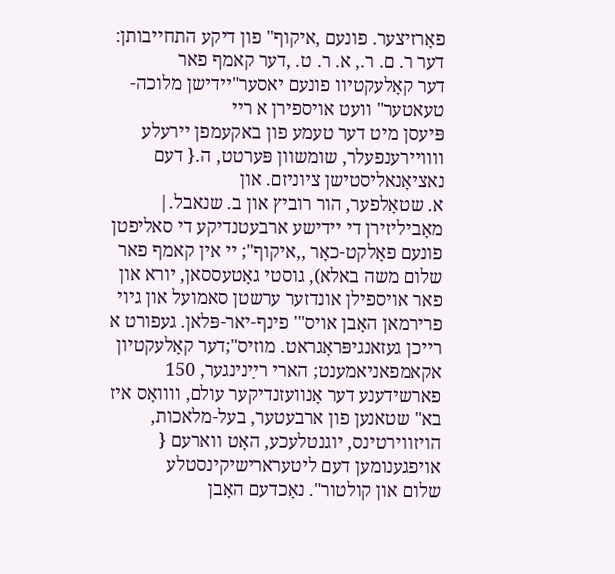פאָרזיצער. פונעם ,איקוף" פון דיקע התחייבותן: דער ר. ם. ר., א. ר. ט. ,דער קאמף פאר
דער קאָלעקטיוו פונעם יאסער"יידישן מלוכה-טעאטער" וועט אויספירן א ריי
פּיעסן מיט דער טעמע פון באקעמפן יירעלע װװיירענפעלר, שומשוון פּערטט, ה.{ דעם נאציאָנאליסטישן ציוניזם. און
א. שטאָלפער, הור רוביץ און ב. שנאבל.| מאָביליזירן די יידישע ארבעטנדיקע די סאליפטן פונעם פאָלקט-כאָר ,,איקוף"; יי אין קאמף פאר שלום משה באלא), גוסטי גאָטעססאן, יורא און פאר אויספילן אונדזער ערשטן סאמועל און גיוי פרירמאן האָבן אויס"' פינף-יאר-פּלאן. געפורט א רייכן געזאנגיפּראָגראט. מוזיס";דער קאָלעקטיון אקאמפאניאמענט; הארי רײַנינגער, 150 פארשידענע דער אָנוועזנדיקער עולם, וװואָס איז בא" שטאנען פון ארבעטער, בעל-מלאכות, הויזווירטינס, יוגנטלעכע, האָט ווארעם { אויפגענומען דעם ליטערארישיקינסטלע
שלום און קולטור". נאָכדעם האָבן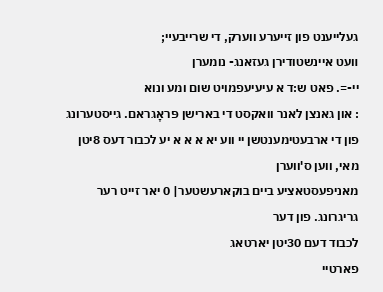געלייענט פון זייערע ווערק, די שרייבעײ;
װעט איינשטודירן געזאנג- נומערן
יי-=. פאט ש:ד א עיעיעפמויט שום ומע ונוא
: און גאנצן לאנר וואקסט די בארישן פּראָגראם. גייסטערונג פון די ארבעטימענטשן יי ווע יא א א א יע לכבור דעס 8יטן מאי, ווען ס'ווערן
מאניפעסטאציע ביים בוקארעשטער| 0 יאר זייט רער גריגרונג. פון דער
לכבוד דעם 30יטן יארטאג
פארטיי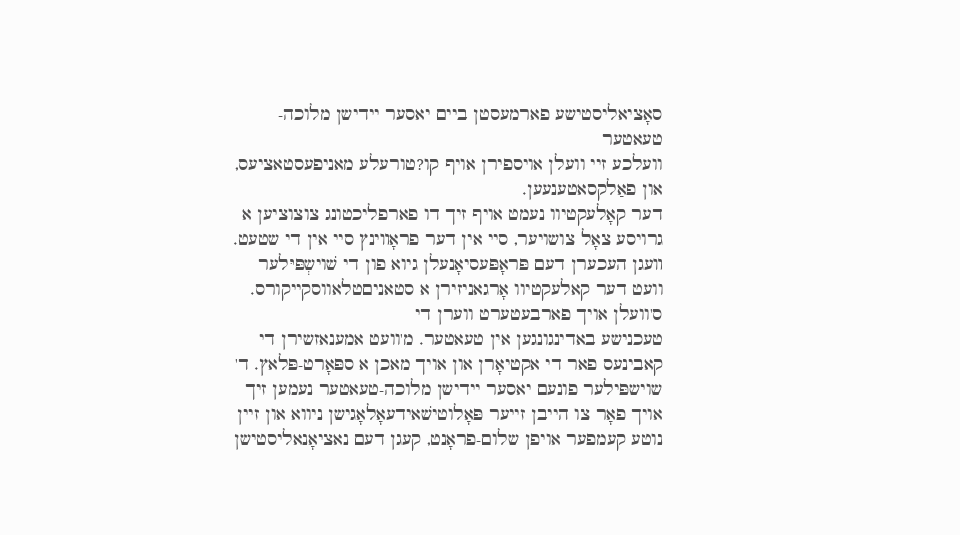סאָציאליסטישע פארמעסטן ביים יאסער יידישן מלוכה-טעאטער
וועלכע זיי וועלן אויספירן אויף קו?טורעלע מאניפעסטאציעס, און פאַלקסאטענעען.
דער קאָלעקטיוו נעמט אויף זיך דו פארפליכטונג צוצוציען א גרויסע צאָל צושויער, סיי אין דער פראָװינץ סיי אין די שטעט. װעגן העכערן דעם פּראָפּעסיאָנעלן גיוא פון די שׁוישְפּיּלער וועט דער קאלעקטיוו אָרגאניזירן א סטאניםטלאווסקייקורס.
ס'וועלן אויך פארבעטערט ווערן די
טעכנישע באדינגונגען אין טעאטער. מ'וועט אמענאזשירן די קאבינעס פאר די אקטיאָרן און אויך מאכן א ספּאָרט-פּלאץ. ד' שוישפּילער פונעם יאסער יידישן מלוכה-טעאטער נעמען זיך אויך פאָר צו הייבן זייער פּאָלוטישׁאידעאָלאָגישן ניווא און זיין נוטע קעמפער אויפן שלום-פראָנט, קעגן דעם נאציאָנאליסטישן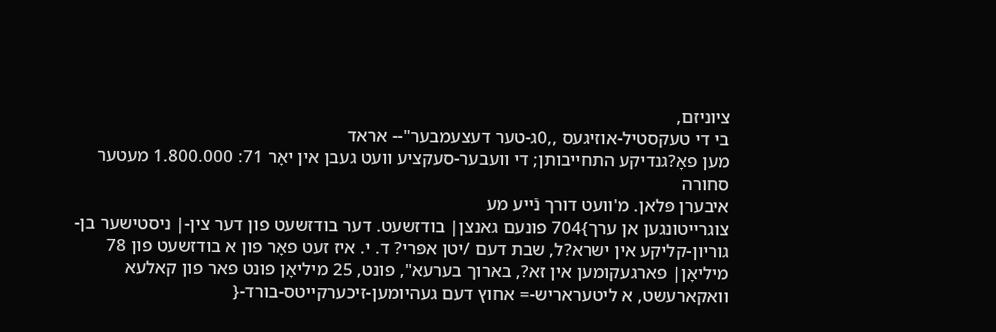ציוניזם,
בי די טעקסטיל-אוזיגעס ,,0ג-טער דעצעמבער"-- אראד
מען פאָ?גנדיקע התחייבותן; די וועבער-סעקציע וועט געבן אין יאָר 71: 1.800.000 מעטער סחורה
איבערן פּלאן. מ'וועט דורך נֿייע מע
צוגרייטונגען אן ערך}704 פונעם גאנצן| בודזשעט. דער בודזשעט פון דער צין-| ניסטישער בן-גוריון-קליקע אין ישרא?ל, שבת דעם /יטן אפּרי? ד. י. איז זעט פאָר פון א בודזשעט פון 78 מיליאָן| פארגעקומען אין זא?, בארוך בערעא", פונט, 25 מיליאָן פונט פאר פון קאלעא וואקארעשט, א ליטעראריש-= אחוץ דעם געהיומען-זיכערקייטס-בורד-{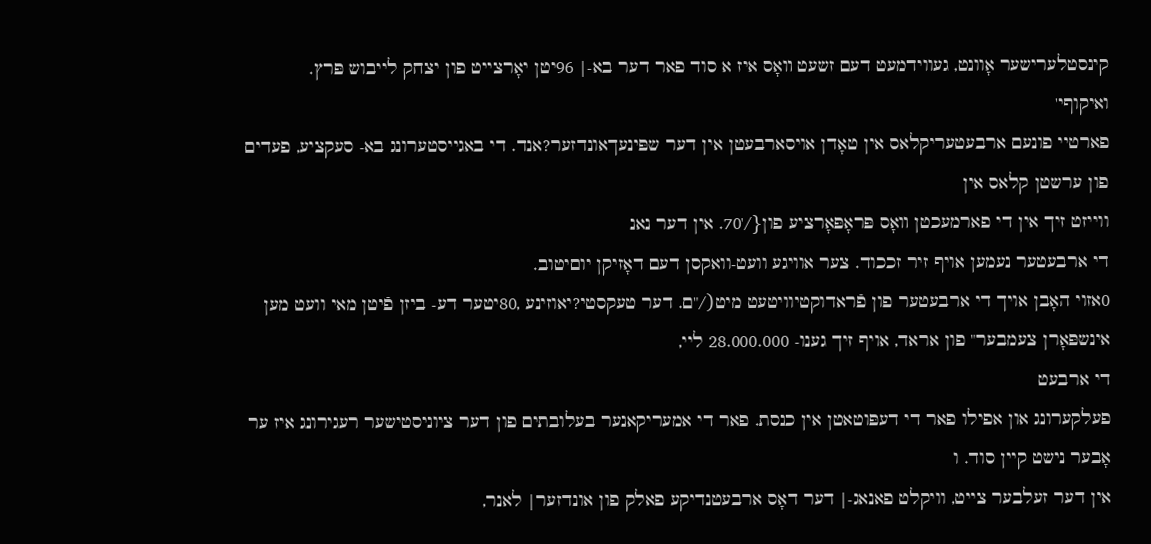קינסטלערישער אָוונט, געווידמעט דעם זשעט װאָס איז א סוד פאר דער בא-| 96יטן יאָרצייט פון יצחק לייבוש פּרץ.
ואיקוףי'
פארטיי פונעם ארבעטעריקלאס אין טאָדן אויסארבעטן אין דער שפּינעךאונדזער?אנד. די באגייסטערונג בא- סעקציע, פעדים פון ערשטן קלאס אין
ווייזט זיך אין די פארמעכטן װאָס פּראָפּאָרציע פון{/'70. אין דער נאנ
די ארבעטער נעמען אויף זיר זככוד. צער אוויגע וועט-וואקסן דעם דאָזיקן יוםיטוב.
0אזוי האָבן אויך די ארבעטער פון פֿראדוקטיוויטעט מיט(/"ם. דער טעקסטי?יאוזינע ,80יטער דע- ביזן פֿיטן מאי וועט מען אינשפּאָרן צעמבער" פון אראד, אויף זיך גענו- 28.000.000 ליי,
די ארבעט
פעלקערונג און אפילו פאר די דעפּוטאטן אין כנסת. פאר די אמעריקאנער בעלובתים פון דער ציוניסטישער רעגירונג איז ער אָבער נישט קיין סוד. ו
אין דער זעלבער צייט, וויקלט פאנאג-| דער דאָס ארבעטנדיקע פאלק פון אונדזער| לאנר,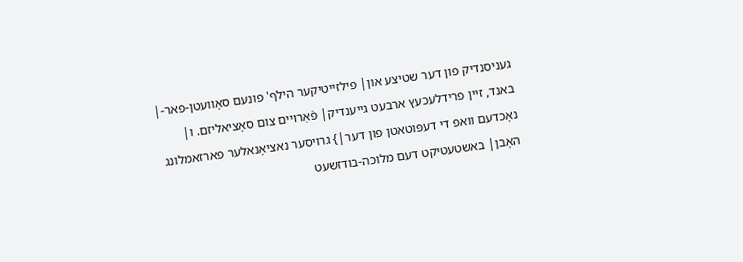געניסנדיק פון דער שטיצע און| פילזייטיקער הילף' פונעם סאָוועטן-פאר-|
באנד, זיין פרידלעכעץ ארבעט גייענדיק| פֿאַרױים צום סאָציאליזם. ו|
נאָכדעם וואפ די דעפּוטאטן פון דער|} גרויסער נאציאָנאלער פארזאמלונג האָבן| באשטעטיקט דעם מלוכה-בודזשעט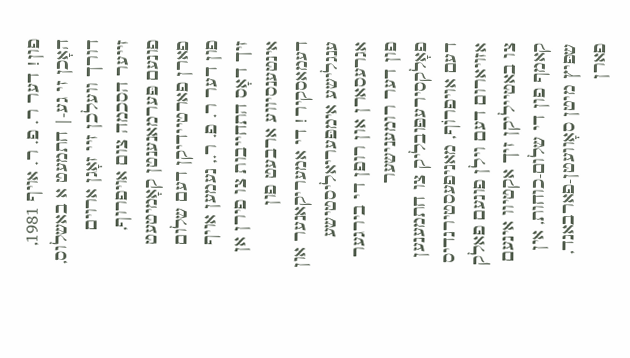פון! דער ר. פ. ר. אויף 1981, האָכן זי גע-| חתמעט א באשלוס, דורך וועלכן זיי זאָגן ארוים זייער הסכמה צום אויפרוף, פונעם פּערמאנענטן קאָמיטעט פארן פארטיידיקן דעם שלום פון דער ר. פ. ר., נעמען אויף זיך דאָס התחייבות צו פירן אן אינטענסיווע ארבעט פון דעמאסקיר! די אמעריקאנער און ענגלישע אימפּעריאליסטישע אגרעסארן און רופן די בירגער פון דער רומענישער פאָלקסירעפּובליק צו חתמענען דעם אויפרוֹף, מאניפעסטירנדיס אזויארום דעם וילן פונעם פאלק צו באטייליקן זיך אקטיוו אינעם קאמף פון די שלום-כוחות, אין שפּיץ מיטן סאָוועטן-פארבאנד, פארן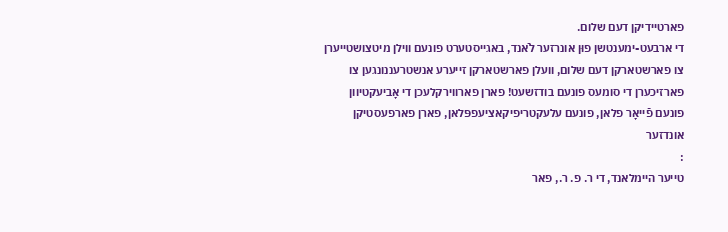פארטיידיקן דעם שלום.
די ארבעט-ימענטשן פוּן אונרזער לֿאנד, באגייסטערט פונעם ווילן מיטצושטייערן צו פארשטארקן דעם שלום, וועלן פארשטארקן זייערע אנשטרעננונגען צו פארזיכערן די סומעס פונעם בודזשעט! פארן פארווירקלעכן די אָביעקטיוון פונעם פֿייאָר פלאן, פונעם עלעקטריפיקאציעפפּלאן, פארן פארפעסטיקן אונדזער
:
טייער היימלאנד, די ר. פ. ר., פאר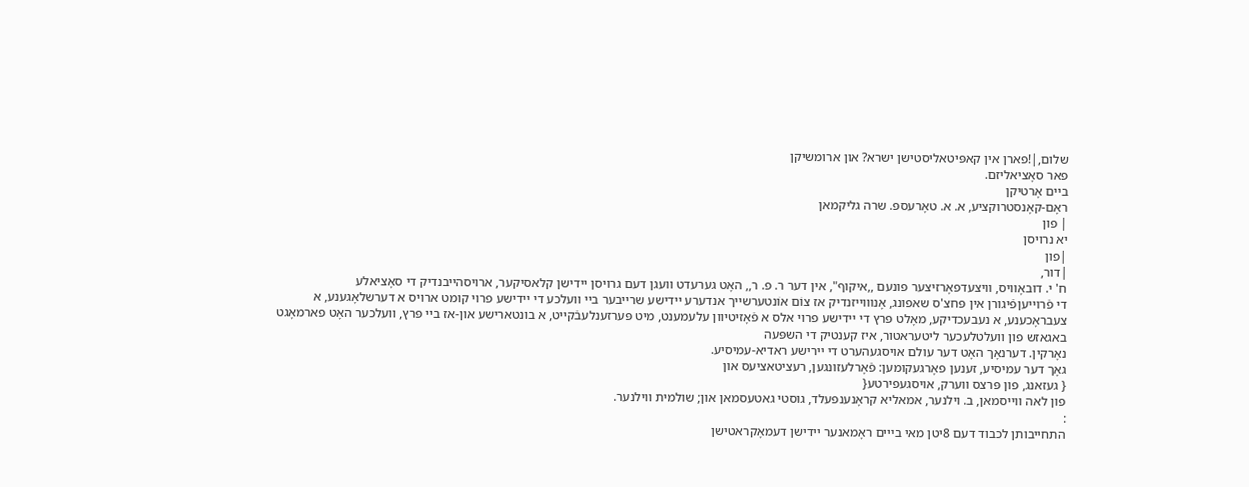שלום,|!פארן אין קאפּיטאליסטישן ישרא? און ארומשיקן
פאר סאָציאליזם.
ביים אָרטיקן
ראָם-קאָנסטרוקציע, א. א. טאָרעספּ. שרה גליקמאן
| פון
יא נרויסן
|פון
|דור,
ח' י. דובאָוויס, װיצעדפאָרזיצער פונעם ,,איקוף", אין דער ר. פ. ר,, האָט גערעדט וועגן דעם גרויסן יידישן קלאסיקער, ארויסהייבנדיק די סאָציאלע
די פֿרױיעןפֿיגורן אין פּחצ'ס שאפונג, אָנװוייזנדיק אז צוֹם אוֹנטערשייך אנדערע יידישע שרייבער ביי וועלכע די יידישע פרוי קומט ארויס א דערשלאָגענע, א צעבראָכענע, א נעבעכדיקע, מאָלט פּרץ די יידישע פרוי אלס א פֿאָזיטיוון עלעמענט, מיט פּערזענלעבֿקייט, א בונטארישע און-אז ביי פּרץ, וועלכער האָט פארמאָגט באגאזש פון וועלטלעכער ליטעראטור, איז קענטיק די השפּעה
נאָרקין. דערנאָך האָט דער עולם אויסגעהערט די יירישע ראדיא-עמיסיע.
גאָך דער עמיסיע, זענען פאָרגעקומען: פֿאָרלעזונגען, רעציטאציעס און
{ געזאנג, פון פּרצס ווערק, אויסגעפירטע{
פון לאה ווייסמאן, ב. וילנער, אמאליא קראָנענפעלד, גוסטי גאטעסמאן און; שולמית ווילנער.
:
התחייבותן לכבוד דעם 8יטן מאי בײים ראָמאנער יידישן דעמאָקראטישן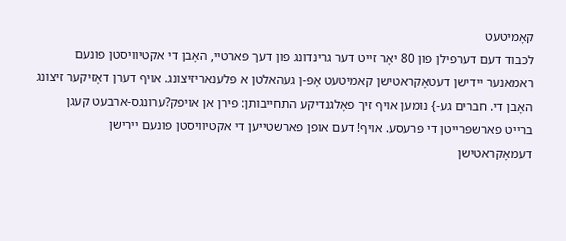קאָמיטעט
לכבוד דעם דערפילן פון 80 יאָר זייט דער גרינדונג פון דעך פּארטיי, האָבן די אקטיוויסטן פונעם ראמאנער יידישן דעטאָקראטישן קאמיטעט אָפּ-ן געהאלטן א פּלענאריזיצונג. אויף דערן דאָזיקער זיצונג האָבן די. חברים גע-} נומען אויף זיך פאָלגנדיקע התחייבותן: פירן אן אויפק?ערונגס-ארבעט קעגן
ברייט פארשפּרייטן די פּרעסע. אויף! דעם אופן פארשטייען די אקטיוויסטן פונעם יירישן דעמאָקראטישן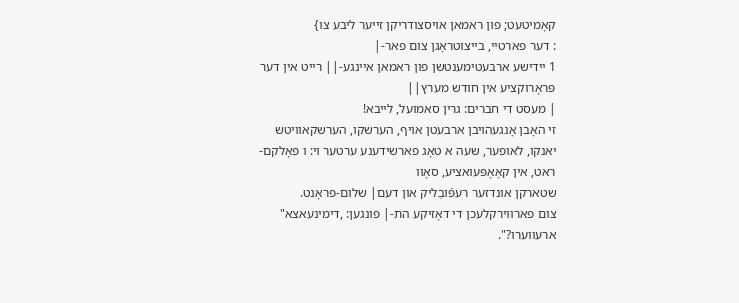קאָמיטעט; פון ראמאן אויסצודריקן זייער ליבע צו}
: דער פארטיי, בייצוטראָגן צום פאר-|
1 יידישע ארבעטימענטשן פון ראמאן איינגע-|| רייט אין דער פּראָרוקציע אין חודש מערץ||
| מעסט די חברים: גרין סאמועל, לייבא!
זי האָבן אָנגעהויבן ארבעטן אויף, הערשקו, הערשקאוויטש יאנקו, לאופער, שעה א טאָג פארשידענע ערטער וי: ו פאָלקם-ראט, אין קאָאָפּעואציע, סאָוו
שטארקן אונדזער רעפּֿובַליק און דעם| שלום-פראָנט.
צום פארווירקלעכן די דאָזיקע הת-| פונגען: ,דימינעאצא" ארעווערו?".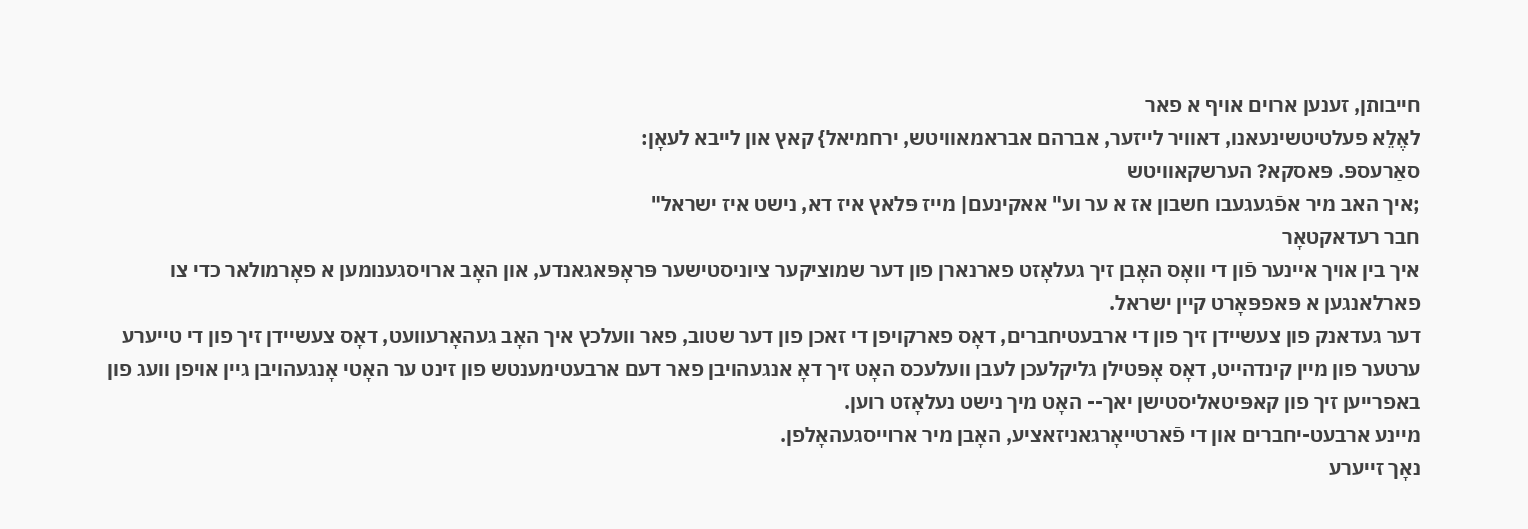חייבותן, זענען ארוים אויף א פאר
לאֶלֵא פעלטיטשינעאנו, דאוויר לייזער, אברהם אבראמאוויטש, ירחמיאל} קאץ און לייבא לעאָן:
סאַרעספּ. פּאסקא? הערשקאוויטש
;איך האב מיר אפֿגעגעבו חשבון אז א ער וע" אאקינעם| מייז פּלאץ איז דא, נישט איז ישראל"
חבר רעדאקטאָר
איך בין אויך איינער פֿון די װאָס האָבן זיך געלאָזט פארנארן פון דער שמוציקער ציוניסטישער פּראָפּאגאנדע, און האָב ארויסגענומען א פאָרמולאר כדי צו פארלאנגען א פּאפפּאָרט קיין ישראל.
דער געדאנק פון צעשיידן זיך פון די ארבעטיחברים, דאָס פארקויפן די זאכן פון דער שטוב, פאר וועלכץ איך האָב געהאָרעװעט, דאָס צעשיידן זיך פון די טייערע ערטער פון מיין קינדהייט, דאָס אָפּטילן גליקלעכן לעבן וועלעכס האָט זיך דאָ אנגעהויבן פאר דעם ארבעטימענטש פון זינט ער האָטי אָנגעהויבן גיין אויפן וועג פון באפרייען זיך פון קאפּיטאליסטישן יאך-- האָט מיך נישט נעלאָזט רוען.
מיינע ארבעט-יחברים און די פֿארטייאָרגאניזאציע, האָבן מיר ארױיסגעהאָלפן.
נאָך זייערע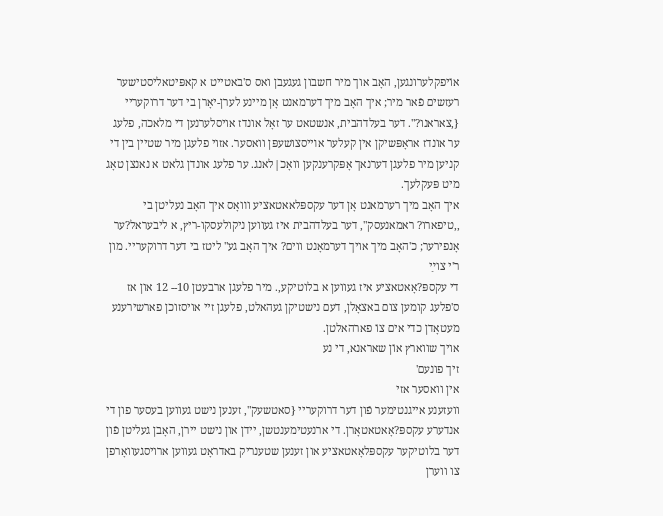אוֹיפקלערונגען, האָב אוך מיר חשבון געגעבן ואס ס'באטייט א קאפּיטאליסטישער רעזשים פֿאר מיר; איך האָב מיך דערמאנט אָן מיינע לערן-יאָרן בי דער דרוקעריי {,צאראנו?". דער בעלדהבית, אנשטאט ער זאָל אונדז אויסלערנען די מלאכה, פלעג ער אונדז אראָפּשיקן אין קעלער אױיסצושעפּן וואסער. אזוי פלעגן מיר שטיין בין די קניען מיר פלעגן דערנאך אָפּקרענקען וואָכ|לאנג. ער פלעג אונדן גלאט א נאנצן טאָג מיט פּעקלעך.
איך האָב מיך רערמאנט אָן דער עקספּלאאטאציע וװאָס איך האָב נעליטן בי ,,טיפארו? ראמאנעסק", דער בעלדהבית איז געווען ניקולעסקו-ריץ, א ליבעראל?ער אָנפירער; כ'האָב מיך אויך דערמאָנט ווים? איך האָב גע" ליטז בי דער דרוקעריי. מון ר'י צוײַ
די עקספּ?אָאטאציע איז געווען א בלוטיקע,. מיר פלעגן ארבעטן 10-- 12 און אז ס'פלעג קומען צום באצאָלן, דעם נישטיקן געהאלט, פלעגן זיי אויסזוכן פארשירענע מעטאָדן כדי אים צוֹ פארהאלטן.
אויך שווארץ אוֹן שאראנא, די נע
זיך פונעם'
אין וואסער אזי
וועזענע אייגנטימער פֿון דער דרוקעריי {סאטשעק", זענען נישט געווען בעסער פון די אנדערע עקספּ?אָאטאטאָרן. די ארנעטימענטשן, יידן און נישט יירן, האָבן געליטן פֿון דער בלוטיקער עקספּלאָאטאציע און זענען שטענריק באדראָט געווען ארויסגעוואָרפן צו ווערן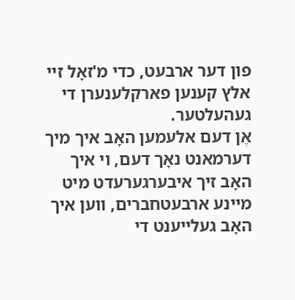פון דער ארבעט, כדי מ'זאָל זיי אלץ קענען פארקלענערן די געהעלטער.
אֶן דעם אלעמען האָב איך מיך דערמאנט נאָך דעם, וי איך האָב זיך איבערגערעדט מיט מיינע ארבעטחברים, ווען איך האָב געלייענט די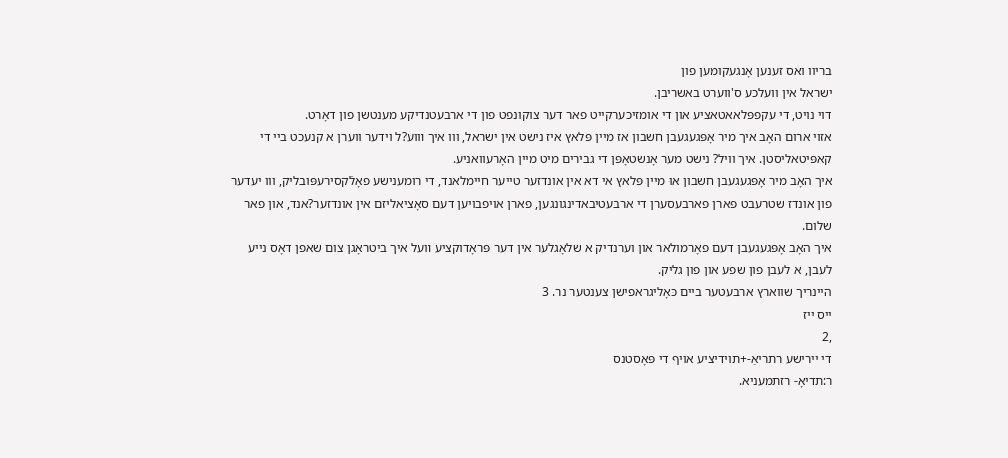בריוו ואס זענען אָנגעקומען פון
ישראל אין וועלכע ס'ווערט באשריבן.
דוי נויט, די עקפפּלאאטאציע און די אומזיכערקייט פאר דער צוקונפט פון די ארבעטנדיקע מענטשן פון דאָרט.
אזוי ארום האָב איך מיר אָפּגעגעבן חשבון אז מיין פּלאץ איז נישט אין ישראל, ווו איך װוע?ל וידער ווערן א קנעכט ביי די קאפּיטאליסטן. איך וויל? נישט מער אָנשטאָפּן די גבירים מיט מיין האָרעוואניע.
איך האָב מיר אָפּגעגעבן חשבון אוּ מיין פּלאץ אי דא אין אונדזער טייער חיימלאנד, די רומענישע פאָלֿקסירעפּובליק, ווו יעדער פון אונדז שטרעבט פארן פארבעסערן די ארבעטיבאדינגונגען, פארן אויפבויען דעם סאָציאליזם אין אונדזער?אנד, און פאר שלום.
איך האָב אָפּגעגעבן דעם פאָרמולאר און וערנדיק א שלאָגלער אין דער פּראָדוקציע װעל איך ביטראָגן צום שאפן דאָס נייע לעבן, א לעבן פון שפע און פון גליק.
היינריך שווארץ ארבעטער ביים כּאָליגראפישן צענטער נר. 3
ייס ייז
,2
די יירישע רתריאַ-+תוידיציע אויף די פּאָסטנס
ר:תדיאָ- רזתמעניא.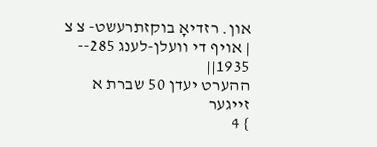און. רזדיאָ בוקזתרעשט- צ צ
| אויף די וועלן-לענג 285-- 1935||
ההערט יעדן 50 שברת א זייגער
} 4